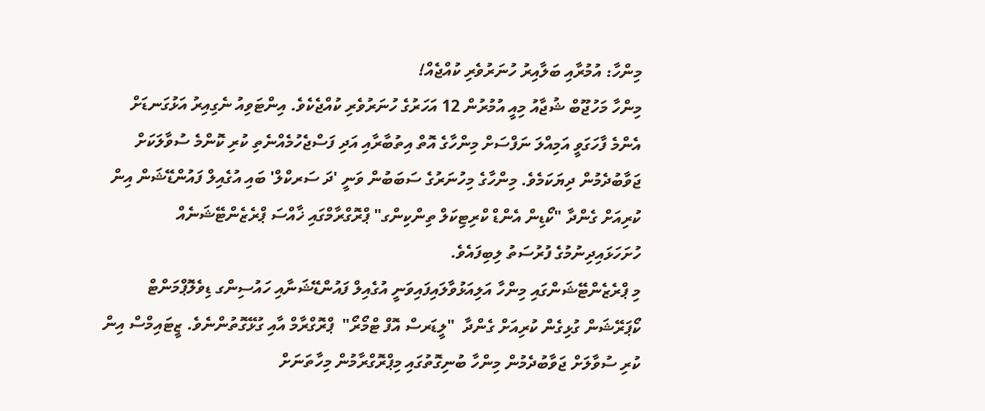މިންހާ: އުމުރާއި ބަލާއިރު ހުނަރުވެރި ކުއްޖެއް!
މިންހާ މަހުޖޫބް ޝުޖާއު މިއީ އުމުރުން 12 އަހަރުގެ ހުނަރުވެރި ކުއްޖެކެވެ. އިންޓަވިއު ނެގިއިރު އަޅުގަނޑަށް އެންމެ ފާހަގަވީ އަމިއްލަ ނަފްސަށް މިންހާގެ އޮތް އިތުބާރާއި އަދި ފަސްޖެހުމެއްނެތި ކުރި ކޮންމެ ސުވާލަކަށް ޖަވާބުދެމުން ދިޔަކަމެވެ. މިންހާގެ މިހުނަރުގެ ސަބަބުން ވަނީ 'ދަ ސަރކްލް' ބައި އުގެއިލް ފައުންޑޭޝަން އިން ކުރިއަށް ގެންދާ "ކޯޑިން އެންޑް ކްރިޓިކަލް ތިންކިންގ" ޕްރޮގްރާމްގައި ޚާއްސަ ޕްރެޒެންޓޭޝަނެއް ހުށަހަޅައިދިނުމުގެ ފުރުސަތު ލިބިފައެވެ.
މި ޕްރެޒެންޓޭޝަންގައި މިންހާ އަލިއަޅުވާލައިފައިވަނީ އުގެއިލް ފައުންޑޭޝަނާއި ހައުސިންގ ޑިވެލޮޕްމަންޓް ކޯޕަރޭޝަން ގުޅިގެން ކުރިއަށް ގެންދާ  "ލީޑަރސް އޮފް ޓްމޯރޯ"  ޕްރޮގްރާމް އާއި ގުޅޭގޮތުންނެވެ. ޒީޓައިމްސް އިން ކުރި ސުވާލަށް ޖަވާބުދެމުން މިންހާ ބުނިގޮތުގައި މިޕްރޮގްރާމުން މިހާތަނަށް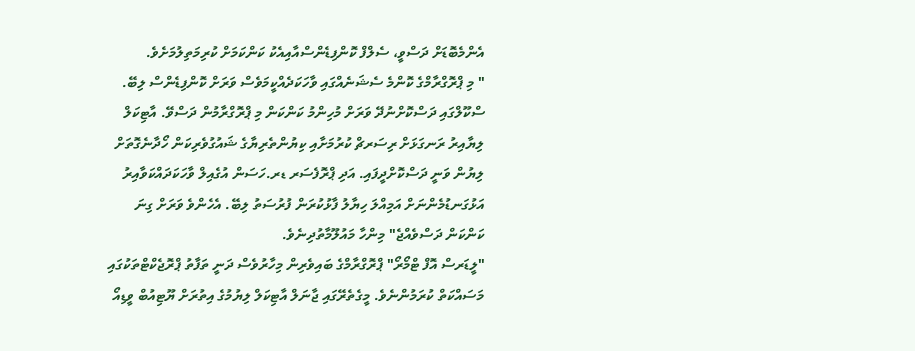އެންމެބޮޑަށް ދަސްވީ، ސެލްފް ކޮންފިޑެންސްއާއިއެކު ކަންކަމަށް ކުރިމަތިލުމަށެވެ.
" މި ޕްރޮގްރާމްގެ ކޮންމެ ސެޝަނެއްގައި ވާހަކަދެއްކީމަވެސް ވަރަށް ކޮންފިޑެންސް ލިބޭ. ސްކޫލްގައި ދަސްކޮށްނުދޭ ވަރަށް މުހިންމު ކަންކަން މި ޕްރޮގްރާމުން ދަސްވޭ. އާޓިކަލް ލިޔާއިރު ރަނގަޅަށް ރިސަރޗް ކުރުމަށާއި ކިޔުންތެރިޔާގެ ޝައުގުވެރިކަން ހޯދާނެގޮތަށް ލިޔުން ވަނީ ދަސްކޮށްދީފައި. އަދި ޕްރޮފެސަރ ޑރ.ހަސަން އުގެއިލް ވާހަކަދައްކަވާއިރު އަޅުގަނޑުމެންނަށް އަމިއްލަ ހިޔާލު ފާޅުކުރަން ފުރުސަތު ލިބޭ. އެހެންވެ ވަރަށް ގިނަ ކަންކަން ދަސްވެއްޖެ" މިންހާ މައުލޫމާތުދިނެވެ.
"ލީޑަރސް އޮފް ޓްމޯރޯ" ޕްރޮގްރާމްގެ ބައިވެރިން މިހާރުވެސް ދަނީ ތަފާތު ޕްރޮޖެކްޓްތަކުގައި މަސައްކަތް ކުރަމުންނެވެ. މީގެތެރޭގައި ޖާނަލް އާޓިކަލް ލިޔުމުގެ އިތުރަށް ޔޫޓިއުބް ވީޑިއޯ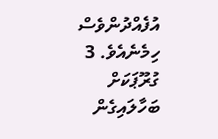އުފެއްދުންވެސް ހިމެނެއެވެ. 3 ގުރޫޕަކަށް ބަހާލައިގެން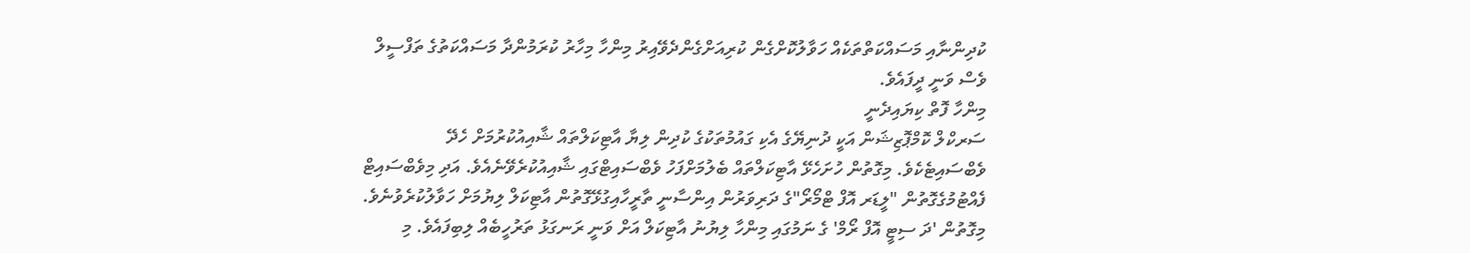ކުދިންނާއި މަސައްކަތްތަކެއް ހަވާލުކޮށްގެން ކުރިއަށްގެންދެވޭއިރު މިންހާ މިހާރު ކުރަމުންދާ މަސައްކަތުގެ ތަފްސީލް ވެސް ވަނީ ދީފައެވެ.
މިންހާ ފޮތް ކިޔައިދެނީ
ސަރކްލް ކޮމްޕޮޒިޝަން އަކީ ދުނިޔޭގެ އެކި ގައުމުތަކުގެ ކުދިން ލިޔާ އާޓިކަލްތައް ޝާއިއުކުރުމަށް ހެދޭ ވެބްސައިޓެކެވެ. މިގޮތުން ހުށަހެޅޭ އާޓިކަލްތައް ބެލުމަށްފަހު ވެބްސައިޓްގައި ޝާއިއުކުރެވޭނެއެވެ. އަދި މިވެބްސައިޓް ފެއްޓުމުގެގޮތުން "ލީޑަރ އޮފް ޓްމޯރޯ"ގެ ދަރިވަރުން އިންސާނީ ތާރީހާއިގުޅޭގޮތުން އާޓިކަލް ލިޔުމަށް ހަވާލުކުރެވުނެވެ. މިގޮތުން 'ދަ ސިޓީ އޮފް ރޯމް' ގެ ނަމުގައި މިންހާ ލިޔުނު އާޓިކަލް އަށް ވަނީ ރަނގަޅު ތަރުހީބެއް ލިބިފައެވެ. މި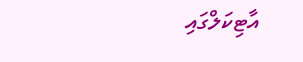އާޓިކަލްގައި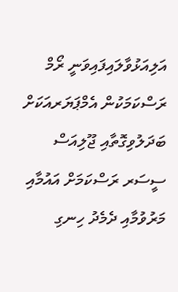އަލިއަޅުވާލައިފައިވަނީ ރޯމް ރަސްކަމަކުން އެމްޕަޔަރއަކަށް ބަދަލުވިގޮތާއި ޖޫލިއަސް ސީސަރ ރަސްކަމަށް އައުމާއި މަރުވުމާއި ދެމެދު ހިނގި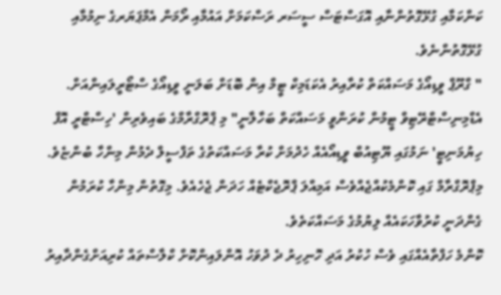ކަންކަމާއި ގުޅޭގޮތުންނާއި އޮގަސްޓަސް ސީސަރ ރަސްކަމަށް އައުމާއި ރޯމަން އެމްޕަޔަރގެ ނިމުމާއި ގުޅޭގޮތުންނެވެ.
" ގްރޫޕް ވީޑިއޯގެ މަސައްކަތް ކުރާއިރު އެކަޑަމިކް ޓީމް އިން ބޮޑަށް ބަލަނީ ވީޑިއޯގެ ސްޓޯރީލައިންއަށް. އެޑްމިނިސްޓްރޭޓިވް ޓީމުން ކުރަންވީ މަސައްކަތް ބަހާލާނީ" މި ޕްރޮގްރާމްގެ ބައިވެރިން 'ހިސްޓްރީ އޮފް ހިޔުމަނިޓީ' ނަމުގައި ޔޫޓިއުބް ވީޑިއޯއެއް ހެދުމަށް ކުރާ މަސައްކަތުގެ ތަފްސީލް ދެމުން މިންހާ ބުންޏެވެ.
މިޕްރޮގްރާމް ގައި ކޮންމެކުއްޖެއްވެސް އަމިއްލަ ޕްރޮޖެކްޓެއް ހަދަން ޖެހެއެވެ. މިގޮތުން މިންހާ ކުރަމުން ގެންދަނީ ކުރުވާހަކައެއް ލިޔުމުގެ މަސައްކަތެވެ.
ކޮންމެ ހަފްތާއެއްގައި ވެސް ހުކުރު އަދި ހޮނިހިރު ދެ ދުވަހު އޮންލައިންކޮށް ކްލާސްތައް ކުރިއަށްގެންދާއިރު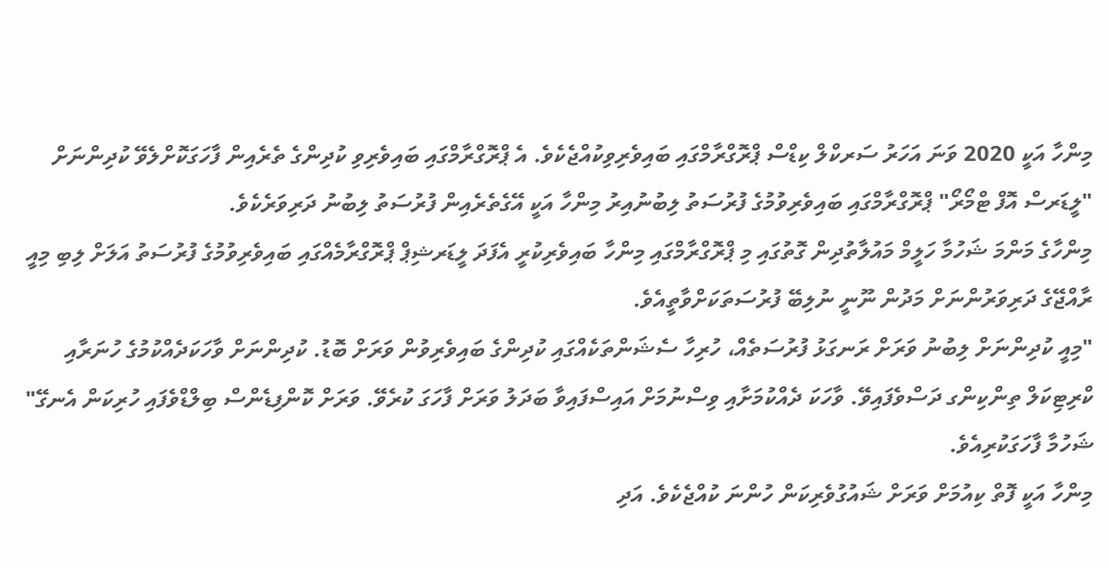މިންހާ އަކީ 2020 ވަނަ އަހަރު ސަރކްލް ކިޑްސް ޕްރޮގްރާމްގައި ބައިވެރިވިކުއްޖެކެވެ. އެ ޕްރޮގްރާމްގައި ބައިވެރިވި ކުދިންގެ ތެރެއިން ފާހަގަކޮށްލެވޭ ކުދިންނަށް "ލީޑަރސް އޮފް ޓްމޯރޯ" ޕްރޮގްރާމްގައި ބައިވެރިވުމުގެ ފުރުސަތު ލިބުނުއިރު މިންހާ އަކީ އޭގެތެރެއިން ފުރުސަތު ލިބުނު ދަރިވަރެކެވެ.
މިންހާގެ މަންމަ ޝަހުމާ ހަލީމް މައުލާތުދިން ގޮތުގައި މި ޕްރޮގްރާމްގައި މިންހާ ބައިވެރިކުރީ އެފަދަ ލީޑަރޝިޕް ޕްރޮގްރާމެއްގައި ބައިވެރިވުމުގެ ފުރުސަތު އަލަށް ލިބި މިއީ ރާއްޖޭގެ ދަރިވަރުންނަށް މަދުން ނޫނީ ނުލިބޭ ފުރުސަތަކަށްވާތީއެވެ.
"މިއީ ކުދިންނަށް ލިބުނު ވަރަށް ރަނގަޅު ފުރުސަތެއް، ހުރިހާ ސެޝަންތަކެއްގައި ކުދިންގެ ބައިވެރިވުން ވަރަށް ބޮޑު. ކުދިންނަށް ވާހަކަދެއްކުމުގެ ހުނަރާއި ކްރިޓިކަލް ތިންކިންގ ދަސްވެފައިވޭ. ވާހަކަ ދެއްކުމަށާއި ވިސްނުމަށް އައިސްފައިވާ ބަދަލު ވަރަށް ފާހަގަ ކުރެވޭ. ވަރަށް ކޮންފިޑެންސް ބިލްޑްވެފައި ހުރިކަން އެނގޭ" ޝަހުމާ ފާހަގަކުރިއެވެ.
މިންހާ އަކީ ފޮތް ކިއުމަށް ވަރަށް ޝައުގުވެރިކަން ހުންނަ ކުއްޖެކެވެ. އަދި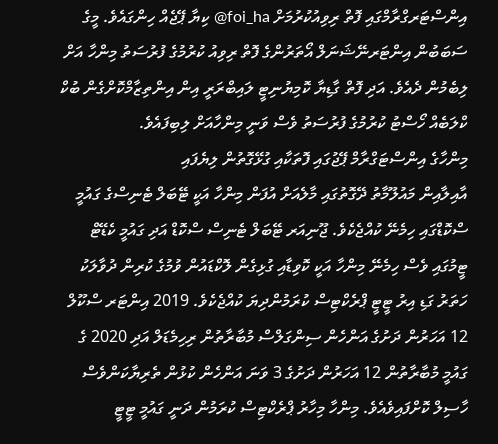އިންސްޓަރގްރާމްގައި ފޮތް ރިވިއުކުރުމަށް foi_ha@ ކިޔާ ޕޭޖެއް ހިންގައެވެ. މީގެ ސަބަބުން އިންޓަރނޭޝަނަލް އޯތަރުންގެ ފޮތް ރިވިއު ކުރުމުގެ ފުރުސަތު މިންހާ އަށް ލިބެމުން ދެއެވެ. އަދި ފޮތް ގާޑިޔާ ކޮމިޔުނިޓީ ލައިބްރަރީ އިން އިންތިޒާމްކޮށްގެން ބުކް ކްލަބެއް ހޯސްޓު ކުރުމުގެ ފުރުސަތު ވެސް ވަނީ މިންހާއަށް ލިބިފައެވެ.
މިންހާގެ އިންސްޓަގްރާމް ޕޭޖުގައި ފޮތަކާއި ގުޅޭގޮތުން ލިޔެފައި
އާއިލާއިން މައުލޫމާތު ދޭގޮތުގައި މާލެއަށް އުފަން މިންހާ އަކީ ޓޭބަލް ޓެނިސްގެ ގައުމީ ސްކޮޑްގައި ހިމެނޭ ކުއްޖެކެވެ. ޖޫނިއަރ ޓޭބަލް ޓެނިސް ސްކޮޑް އަދި ގައުމީ ކެޑޭޓް ޓީމުގައި ވެސް ހިމެނޭ މިންހާ އަކީ ކޮވިޑާއި ގުޅިގެން ލޮކްޑައުން ވުމުގެ ކުރިން ދުވާލަކު ހަތަރު ގަޑި އިރު ޓީޓީ ޕްރެކްޓިސް ކުރަމުންދިޔަ ކުއްޖެކެވެ. 2019 އިންޓަރ ސްކޫލް 12 އަހަރުން ދަށުގެ އަންހެން ސިންގަލްސް މުބާރާތުން ރިހިމެޑަލް އަދި 2020 ގެ ގައުމީ މުބާރާތުން 12 އަހަރުން ދަށުގެ 3 ވަނަ އަންހެން ކުޅުން ތެރިޔާކަންވެސް ހާސިލް ކޮށްފައިވެއެވެ. މިންހާ މިހާރު ޕްރެކްޓިސް ކުރަމުން ދަނީ ގައުމީ ޓީޓީ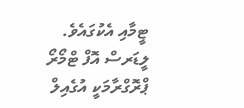ޓީމާއި އެކުގައެވެ.
ލީޑަރސް އޮފް ޓްމޯރޯ ޕްރޮގްރާމަކީ އުގެއިލް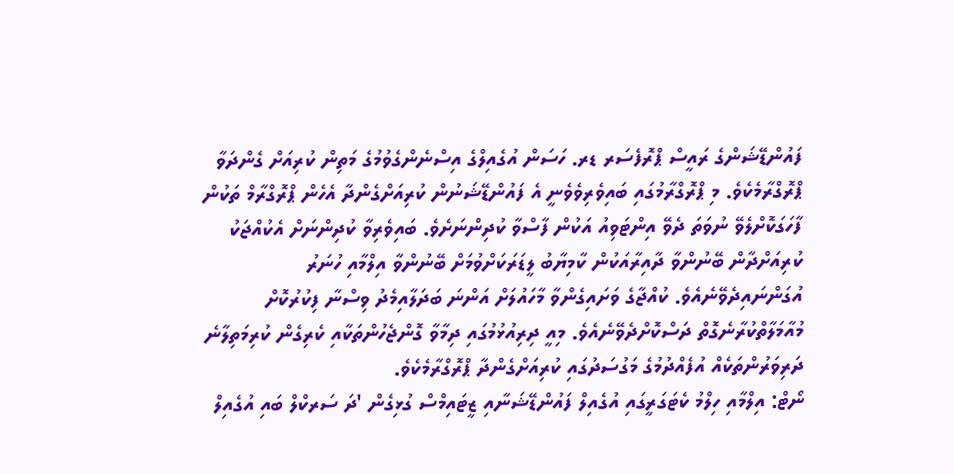ފައުންޑޭޝަންގެ ރައީސް ޕްރޮފެސަރ ޑރ. ހަސަން އުގެއިލްގެ އިސްނެންގެވުމުގެ މަތިން ކުރިއަށް ގެންދަވާ ޕްރޮގްރާމެކެވެ. މި ޕްރޮގްރާމުގައި ބައިވެރިވެވެނީ އެ ފައުންޑޭޝަނުން ކުރިއަށްގެންދާ އެހެން ޕްރޮގްރާމް ތަކުން ފާހަގަކޮށްލެވޭ ނުވަތަ ދެވޭ އިންޓަވިއު އަކުން ފާސްވާ ކުދިންނަށެވެ. ބައިވެރިވާ ކުދިންނަށް އެކުއްޖަކު ކުރިއަށްދާން ބޭނުންވާ ދާއިރާއަކުން ކާމިޔާބު ލީޑަރަކަށްވުމަށް ބޭނުންވާ އިލްމާއި ހުނަރު އުގަންނައިދެވޭނެއެވެ. ކުއްޖާގެ ވަށައިގެންވާ މާހައުލަށް އަންނަ ބަދަލާއިމެދު ވިސްނާ ފިކުރުކޮށް މުއާމަލާތްކުރާނެގޮތް ދަސްކޮށްދެވޭނެއެވެ. މިއީ ދިރިއުޅުމުގައި ދިމާވާ ގޮންޖެހުންތަކާއި ކެރިގެން ކުރިމަތިލާނެ ދަރިވަރުންތަކެއް އުފެއްދުމުގެ މަގުސަދުގައި ކުރިއަށްގެންދާ ޕްރޮގްރާމެކެވެ.
ނޯޓް: އިލްމާއި ހިލްމު ކެޓަގަރީގައި އުގެއިލް ފައުންޑޭޝަނާއި ޒީޓައިމްސް ގުޅިގެން 'ދަ ސަރކްލް ބައި އުގެއިލް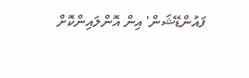ފައުންޑޭޝަން' އިން އޮންލައިންކޮށް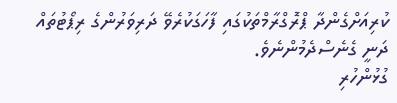ކުރިއަށްގެންދާ ޕްރޮގްރާމްތަކުގައި ފާހަގަކުރެވޭ ދަރިވަރުންގެ ރިޕޯޓުތައް ދަނީ ގެނެސްދެމުންނެވެ.
ގުޅުންހުރި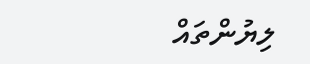ލިޔުންތައް